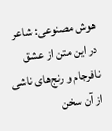هوش مصنوعی: شاعر در این متن از عشق نافرجام و رنج‌های ناشی از آن سخن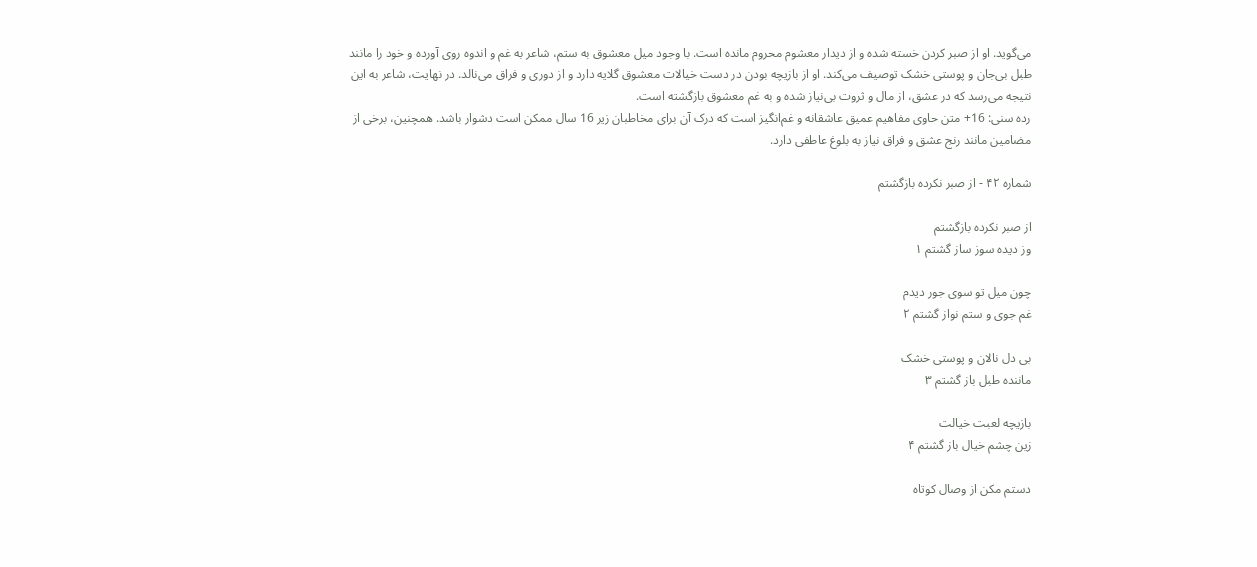می‌گوید. او از صبر کردن خسته شده و از دیدار معشوم محروم مانده است. با وجود میل معشوق به ستم، شاعر به غم و اندوه روی آورده و خود را مانند طبل بی‌جان و پوستی خشک توصیف می‌کند. او از بازیچه بودن در دست خیالات معشوق گلایه دارد و از دوری و فراق می‌نالد. در نهایت، شاعر به این نتیجه می‌رسد که در عشق، از مال و ثروت بی‌نیاز شده و به غم معشوق بازگشته است.
رده سنی: 16+ متن حاوی مفاهیم عمیق عاشقانه و غم‌انگیز است که درک آن برای مخاطبان زیر 16 سال ممکن است دشوار باشد. همچنین، برخی از مضامین مانند رنج عشق و فراق نیاز به بلوغ عاطفی دارد.

شماره ۴۲ - از صبر نکرده بازگشتم

از صبر نکرده بازگشتم
وز دیده سوز ساز گشتم ۱

چون میل تو سوی جور دیدم
غم جوی و ستم نواز گشتم ۲

بی دل نالان و پوستی خشک
ماننده طبل باز گشتم ۳

بازیچه لعبت خیالت
زین چشم خیال باز گشتم ۴

دستم مکن از وصال کوتاه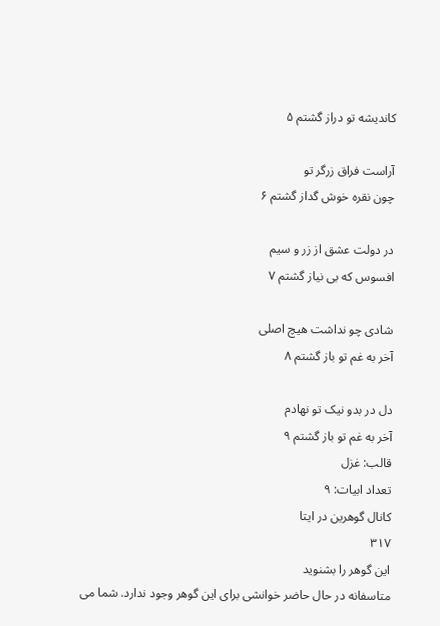کاندیشه تو دراز گشتم ۵

آراست فراق زرگر تو
چون نقره خوش گداز گشتم ۶

در دولت عشق از زر و سیم
افسوس که بی نیاز گشتم ۷

شادی چو نداشت هیچ اصلی
آخر به غم تو باز گشتم ۸

دل در بدو نیک تو نهادم
آخر به غم تو باز گشتم ۹
قالب: غزل
تعداد ابیات: ۹
کانال گوهرین در ایتا
۳۱۷
این گوهر را بشنوید
متاسفانه در حال حاضر خوانشی برای این گوهر وجود ندارد. شما می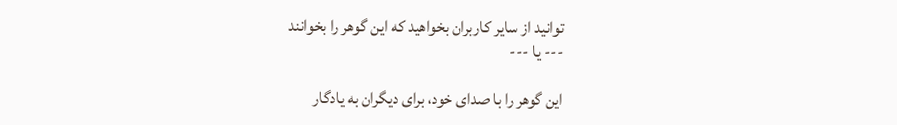توانید از سایر کاربران بخواهید که این گوهر را بخوانند
--- یا ---

این گوهر را با صدای خود، برای دیگران به یادگار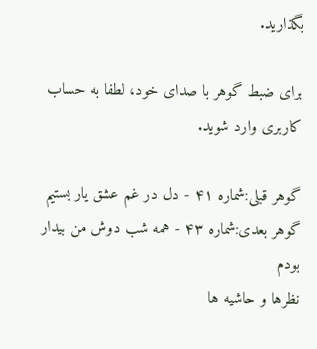بگذارید.

برای ضبط گوهر با صدای خود، لطفا به حساب کاربری وارد شوید.

گوهر قبلی:شماره ۴۱ - دل در غم عشق یار بستیم
گوهر بعدی:شماره ۴۳ - همه شب دوش من بیدار بودم
نظرها و حاشیه ها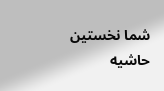شما نخستین حاشیه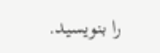را بنویسید.